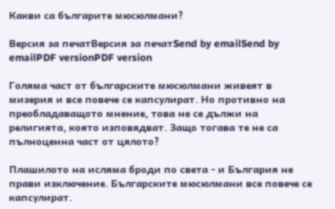Какви са българите мюсюлмани?

Версия за печатВерсия за печатSend by emailSend by emailPDF versionPDF version

Голяма част от българските мюсюлмани живеят в мизерия и все повече се капсулират. Но противно на преобладаващото мнение, това не се дължи на религията, която изповядват. Защо тогава те не са пълноценна част от цялото?

Плашилото на исляма броди по света - и България не прави изключение. Българските мюсюлмани все повече се капсулират.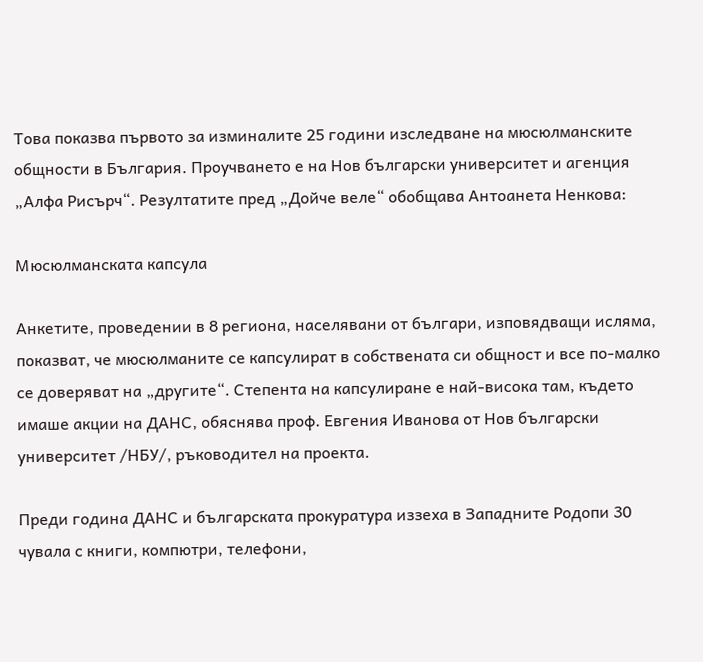Това показва първото за изминалите 25 години изследване на мюсюлманските общности в България. Проучването е на Нов български университет и агенция „Алфа Рисърч“. Резултатите пред „Дойче веле“ обобщава Антоанета Ненкова:

Мюсюлманската капсула

Анкетите, проведении в 8 региона, населявани от българи, изповядващи исляма, показват, че мюсюлманите се капсулират в собствената си общност и все по-малко се доверяват на „другите“. Степента на капсулиране е най-висока там, където имаше акции на ДАНС, обяснява проф. Евгения Иванова от Нов български университет /НБУ/, ръководител на проекта.

Преди година ДАНС и българската прокуратура иззеха в Западните Родопи 30 чувала с книги, компютри, телефони,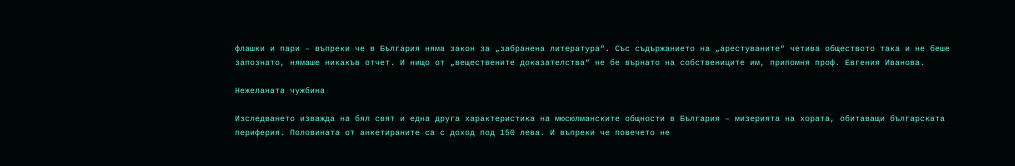флашки и пари – въпреки че в България няма закон за „забранена литература“. Със съдържанието на „арестуваните“ четива обществото така и не беше запознато, нямаше никакъв отчет. И нищо от „веществените доказателства“ не бе върнато на собствениците им, припомня проф. Евгения Иванова.

Нежеланата чужбина

Изследването изважда на бял свят и една друга характеристика на мюсюлманските общности в България – мизерията на хората, обитаващи българската периферия. Половината от анкетираните са с доход под 150 лева. И въпреки че повечето не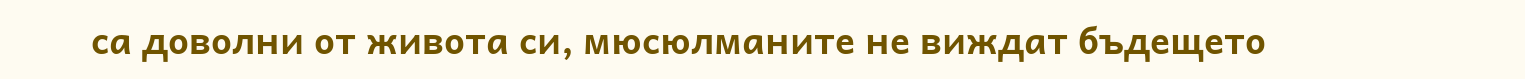са доволни от живота си, мюсюлманите не виждат бъдещето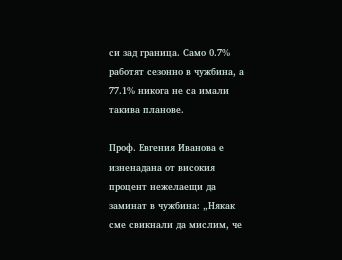си зад граница. Само 0.7% работят сезонно в чужбина, а 77.1% никога не са имали такива планове.

Проф. Евгения Иванова е изненадана от високия процент нежелаещи да заминат в чужбина: „Някак сме свикнали да мислим, че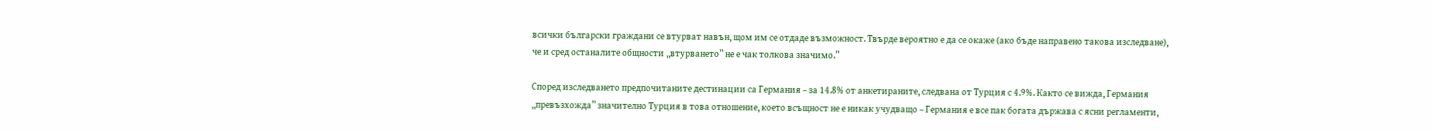всички български граждани се втурват навън, щом им се отдаде възможност. Твърде вероятно е да се окаже (ако бъде направено такова изследване), че и сред останалите общности „втурването” не е чак толкова значимо.”

Според изследването предпочитаните дестинации са Германия – за 14.8% от анкетираните, следвана от Турция с 4.9%. Както се вижда, Германия „превъзхожда” значително Турция в това отношение, което всъщност не е никак учудващо – Германия е все пак богата държава с ясни регламенти,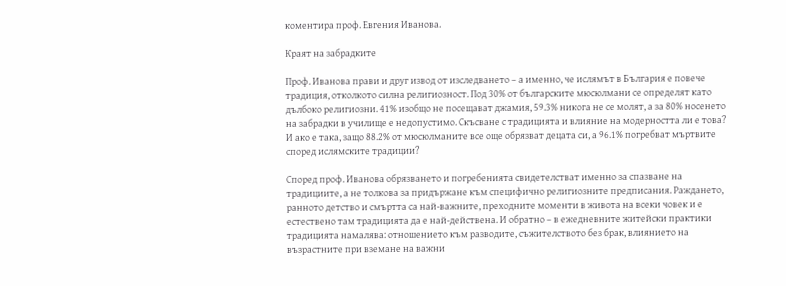коментира проф. Евгения Иванова.

Краят на забрадките

Проф. Иванова прави и друг извод от изследването – а именно, че ислямът в България е повече традиция, отколкото силна религиозност. Под 30% от българските мюсюлмани се определят като дълбоко религиозни. 41% изобщо не посещават джамия, 59.3% никога не се молят, а за 80% носенето на забрадки в училище е недопустимо. Скъсване с традицията и влияние на модерността ли е това? И ако е така, защо 88.2% от мюсюлманите все още обрязват децата си, а 96.1% погребват мъртвите според ислямските традиции?

Според проф. Иванова обрязването и погребенията свидетелстват именно за спазване на традициите, а не толкова за придържане към специфично религиозните предписания. Раждането, ранното детство и смъртта са най-важните, преходните моменти в живота на всеки човек и е естествено там традицията да е най-действена. И обратно – в ежедневните житейски практики традицията намалява: отношението към разводите, съжителството без брак, влиянието на възрастните при вземане на важни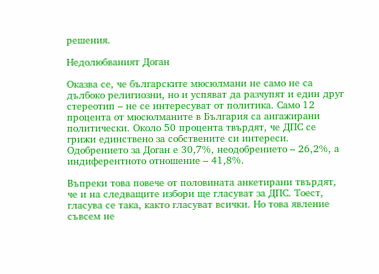решения.

Недолюбваният Доган

Оказва се, че българските мюсюлмани не само не са дълбоко религиозни, но и успяват да разчупят и един друг стереотип – не се интересуват от политика. Само 12 процента от мюсюлманите в България са ангажирани политически. Около 50 процента твърдят, че ДПС се грижи единствено за собствените си интереси. Одобрението за Доган е 30,7%, неодобрението – 26,2%, а индиферентното отношение – 41,8%.

Въпреки това повече от половината анкетирани твърдят, че и на следващите избори ще гласуват за ДПС. Тоест, гласува се така, както гласуват всички. Но това явление съвсем не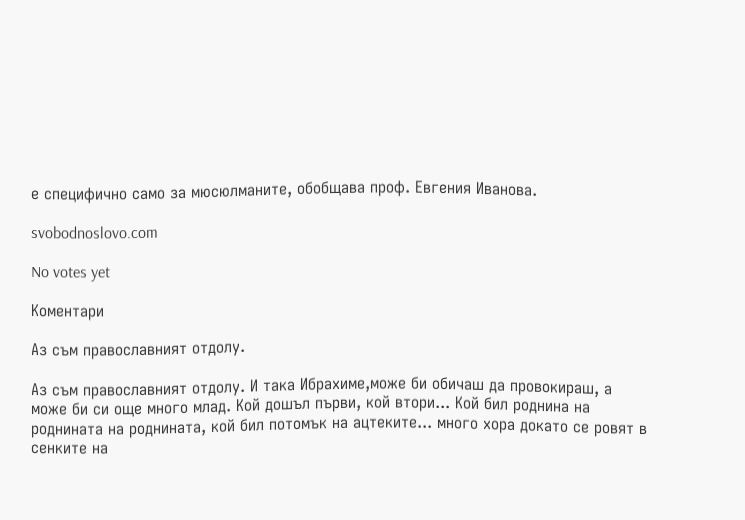е специфично само за мюсюлманите, обобщава проф. Евгения Иванова.

svobodnoslovo.com

No votes yet

Коментари

Аз съм православният отдолу.

Аз съм православният отдолу. И така Ибрахиме,може би обичаш да провокираш, а може би си още много млад. Кой дошъл първи, кой втори... Кой бил роднина на роднината на роднината, кой бил потомък на ацтеките... много хора докато се ровят в сенките на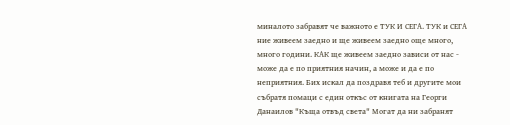миналото забравят че важното е ТУК И СЕГА. ТУК и СЕГА ние живеем заедно и ще живеем заедно още много, много години. КАК ще живеем заедно зависи от нас - може да е по приятния начин, а може и да е по неприятния. Бих искал да поздравя теб и другите мои събратя помаци с един откъс от книгата на Георги Данаилов "Къща отвъд света" Могат да ни забранят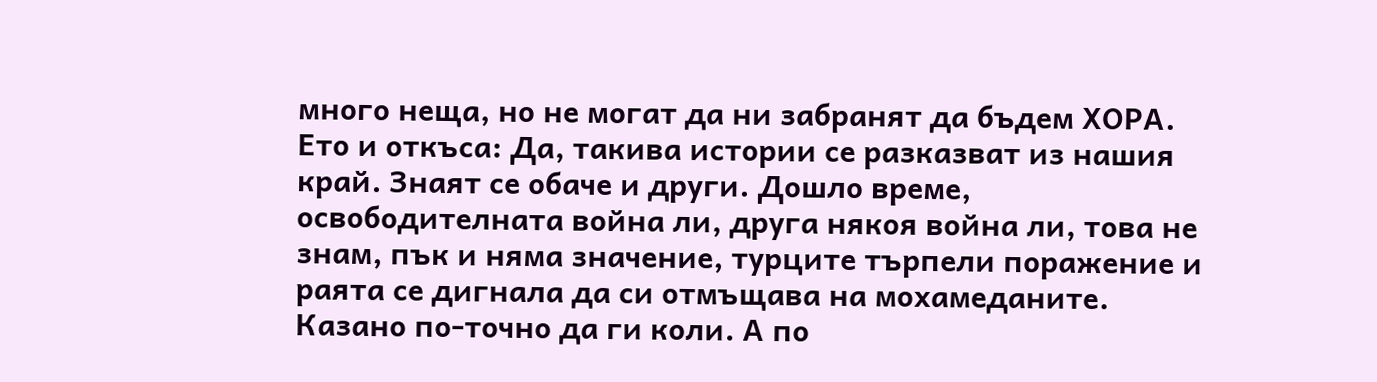много неща, но не могат да ни забранят да бъдем ХОРА. Ето и откъса: Да, такива истории се разказват из нашия край. Знаят се обаче и други. Дошло време, освободителната война ли, друга някоя война ли, това не знам, пък и няма значение, турците търпели поражение и раята се дигнала да си отмъщава на мохамеданите. Казано по-точно да ги коли. А по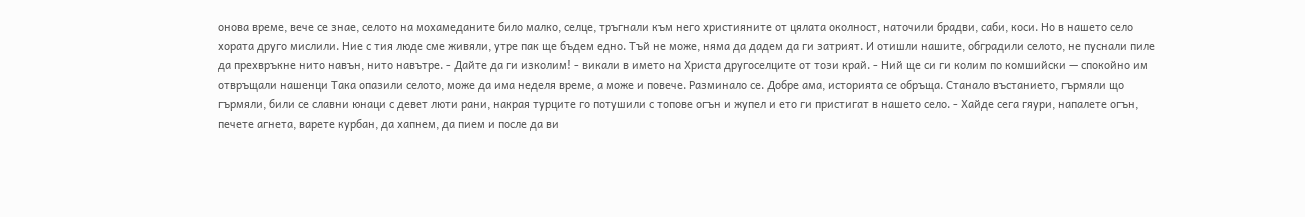онова време, вече се знае, селото на мохамеданите било малко, селце, тръгнали към него християните от цялата околност, наточили брадви, саби, коси. Но в нашето село хората друго мислили. Ние с тия люде сме живяли, утре пак ще бъдем едно. Тъй не може, няма да дадем да ги затрият. И отишли нашите, обградили селото, не пуснали пиле да прехвръкне нито навън, нито навътре. - Дайте да ги изколим! - викали в името на Христа другоселците от този край. - Ний ще си ги колим по комшийски — спокойно им отвръщали нашенци Така опазили селото, може да има неделя време, а може и повече. Разминало се. Добре ама, историята се обръща. Станало въстанието, гърмяли що гърмяли, били се славни юнаци с девет люти рани, накрая турците го потушили с топове огън и жупел и ето ги пристигат в нашето село. - Хайде сега гяури, напалете огън, печете агнета, варете курбан, да хапнем, да пием и после да ви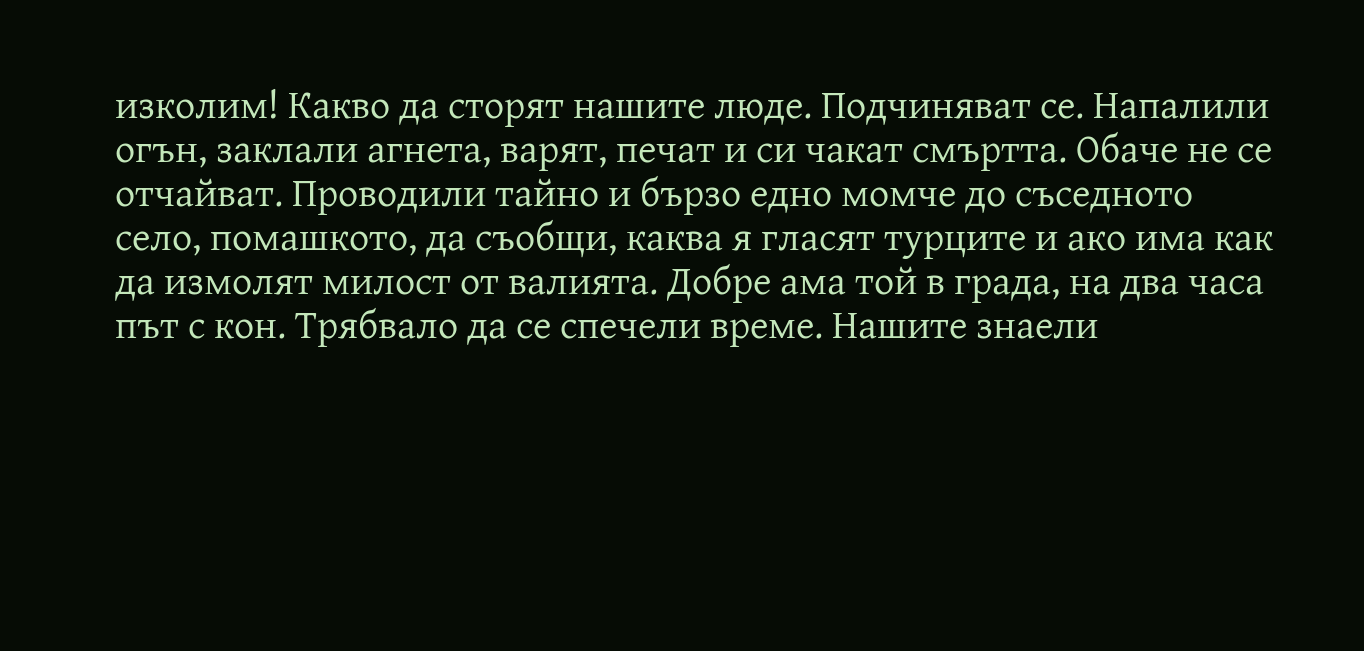изколим! Какво да сторят нашите люде. Подчиняват се. Напалили огън, заклали агнета, варят, печат и си чакат смъртта. Обаче не се отчайват. Проводили тайно и бързо едно момче до съседното село, помашкото, да съобщи, каква я гласят турците и ако има как да измолят милост от валията. Добре ама той в града, на два часа път с кон. Трябвало да се спечели време. Нашите знаели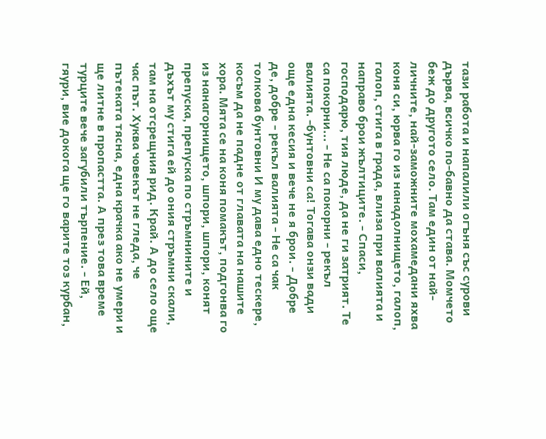тази работа и напалили огъня със сурови дърва, всичко по-бавно да става. Момчето беж до другото село. Там един от най-личните, най-заможните мохамедани яхва коня си, юрва го из нанадолнището, галоп, галоп, стига в града, влиза при валията и направо брои жълтиците. - Спаси, господарю, тия люде, да не ги затрият. Те са покорни... - Не са покорни - рекъл валията. -бунтовни са! Тогава онзи вади още една кесия и вече не я брои. - Добре де, добре - рекъл валията - Не са чак толкова бунтовни И му дава едно тескере, косъм да не падне от главата на нашите хора. Мята се на коня помакът, подгонва го из нанагорнището, шпори, шпори, конят препуска, препуска по стръмнините и дъхът му стига ей до ония стръмни скали, там на отсрещния рид. Край. А до село още час път. Хуква човекът не гледа, че пътеката тясна, една крачка ако не умери и ще литне в пропастта. А през това време турците вече загубили търпение. - Ей, гяури, вие докога ще го варите тоз курбан,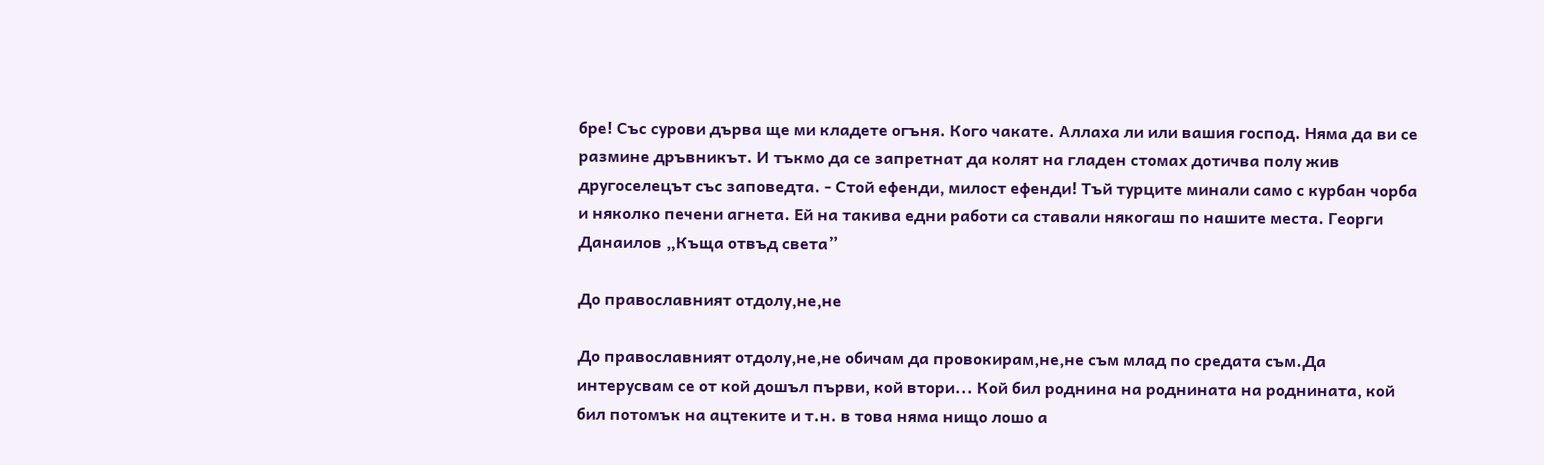бре! Със сурови дърва ще ми кладете огъня. Кого чакате. Аллаха ли или вашия господ. Няма да ви се размине дръвникът. И тъкмо да се запретнат да колят на гладен стомах дотичва полу жив другоселецът със заповедта. - Стой ефенди, милост ефенди! Тъй турците минали само с курбан чорба и няколко печени агнета. Ей на такива едни работи са ставали някогаш по нашите места. Георги Данаилов „Къща отвъд света”

До православният отдолу,не,не

До православният отдолу,не,не обичам да провокирам,не,не съм млад по средата съм.Да интерусвам се от кой дошъл първи, кой втори... Кой бил роднина на роднината на роднината, кой бил потомък на ацтеките и т.н. в това няма нищо лошо а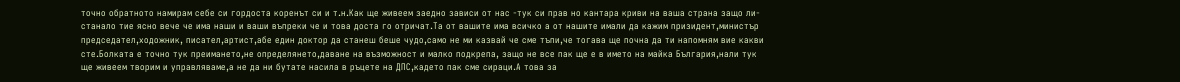точно обратното намирам себе си гордоста коренът си и т.н.Как ще живеем заедно зависи от нас -тук си прав но кантара криви на ваша страна защо ли-станало тие ясно вече че има наши и ваши въпреки че и това доста го отричат.Та от вашите има всичко а от нашите имали да кажим призидент,министър председател,ходожник, писател,артист,абе един доктор да станеш беше чудо,само не ми казвай че сме тъпи,че тогава ще почна да ти напомням вие какви сте.Болката е точно тук преимането,не определянето,даване на възможност и малко подкрепа, защо не все пак ще е в името на майка България,нали тук ще живеем творим и управляваме,а не да ни бутате насила в ръцете на ДПС,кадето пак сме сираци.А това за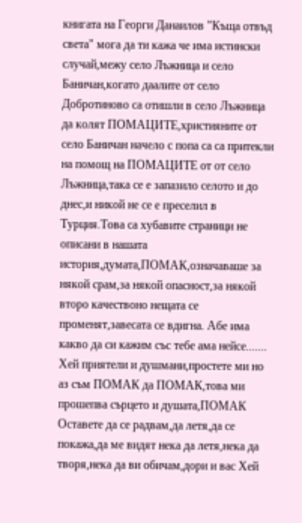книгата на Георги Данаилов "Къща отвъд света" мога да ти кажа че има истински случай,межу село Лъжница и село Баничан,когато даалите от село Добротиново са отишли в село Лъжница да колят ПОМАЦИТЕ,християните от село Баничан начело с попа са са притекли на помощ на ПОМАЦИТЕ от от село Лъжница,така се е запазило селото и до днес,и никой не се е преселил в Турция.Това са хубавите страници не описани в нашата история,думата,ПОМАК,означаваше за някой срам,за някой опасност,за някой второ качествоно нещата се променят,завесата се вдигна. Абе има какво да си кажим със тебе ама нейсе....... Хей приятели и душмани,простете ми но аз съм ПОМАК да ПОМАК,това ми прошепва сърцето и душата,ПОМАК Оставете да се радвам,да летя,да се покажа,да ме видят нека да летя,нека да творя,нека да ви обичам,дори и вас Хей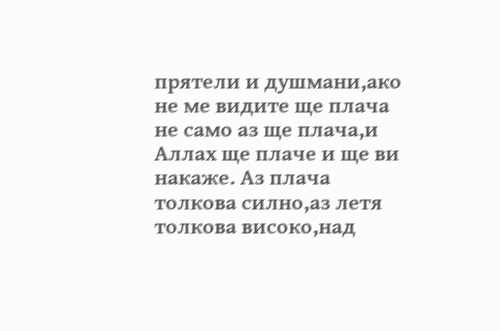прятели и душмани,ако не ме видите ще плача не само аз ще плача,и Аллах ще плаче и ще ви накаже. Аз плача толкова силно,аз летя толкова високо,над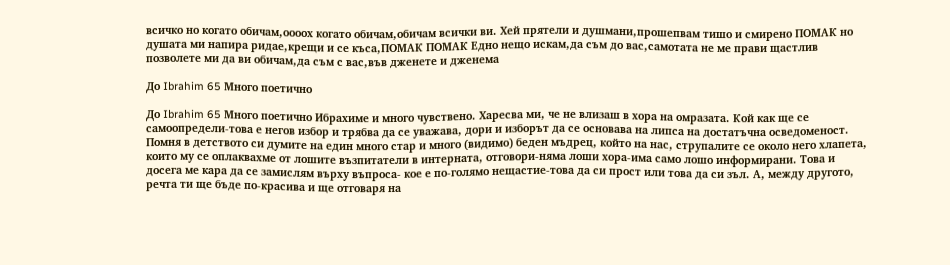всичко но когато обичам,оооох когато обичам,обичам всички ви. Хей прятели и душмани,прошепвам тишо и смирено ПОМАК но душата ми напира ридае,крещи и се къса,ПОМАК ПОМАК Едно нещо искам,да съм до вас,самотата не ме прави щастлив позволете ми да ви обичам,да съм с вас,във дженете и дженема

До Ibrahim 65 Много поетично

До Ibrahim 65 Много поетично Ибрахиме и много чувствено. Харесва ми, че не влизаш в хора на омразата. Кой как ще се самоопредели-това е негов избор и трябва да се уважава, дори и изборът да се основава на липса на достатъчна осведоменост. Помня в детството си думите на един много стар и много (видимо) беден мъдрец, който на нас, струпалите се около него хлапета, които му се оплаквахме от лошите възпитатели в интерната, отговори-няма лоши хора-има само лошо информирани. Това и досега ме кара да се замислям върху въпроса- кое е по-голямо нещастие-това да си прост или това да си зъл. А, между другото, речта ти ще бъде по-красива и ще отговаря на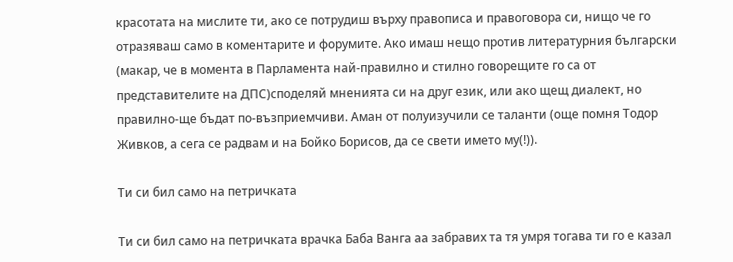красотата на мислите ти, ако се потрудиш върху правописа и правоговора си, нищо че го отразяваш само в коментарите и форумите. Ако имаш нещо против литературния български (макар, че в момента в Парламента най-правилно и стилно говорещите го са от представителите на ДПС)споделяй мненията си на друг език, или ако щещ диалект, но правилно-ще бъдат по-възприемчиви. Аман от полуизучили се таланти (още помня Тодор Живков, а сега се радвам и на Бойко Борисов, да се свети името му(!)).

Ти си бил само на петричката

Ти си бил само на петричката врачка Баба Ванга аа забравих та тя умря тогава ти го е казал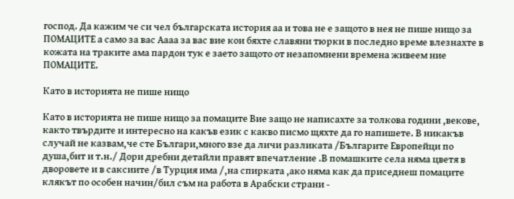господ. Да кажим че си чел българската история аа и това не е защото в нея не пише нищо за ПОМАЦИТЕ а само за вас Аааа за вас вие кои бяхте славяни тюрки в последно време влезнахте в кожата на траките ама пардон тук е заето защото от незапомнени времена живеем ние ПОМАЦИТЕ.

Като в историята не пише нищо

Като в историята не пише нищо за помаците Вие защо не написахте за толкова години ,векове, както твърдите и интересно на какъв език с какво писмо щяхте да го напишете. В никакъв случай не казвам,че сте Българи,много взе да личи разликата /Българите Европейци по душа,бит и т.н./ Дори дребни детайли правят впечатление .В помашките села няма цветя в дворовете и в саксиите /в Турция има /,на спирката ,ако няма как да приседнеш помаците клякът по особен начин/бил съм на работа в Арабски страни -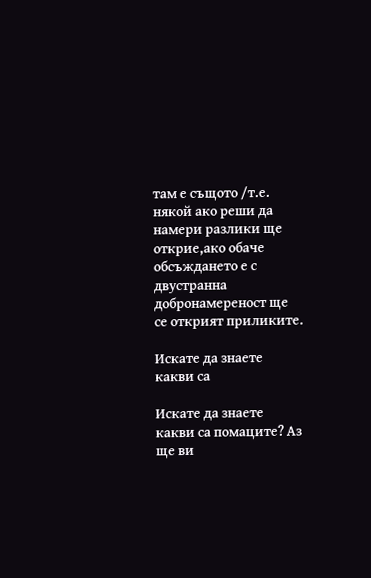там е същото /т.е. някой ако реши да намери разлики ще открие,ако обаче обсъждането е с двустранна добронамереност ще се открият приликите.

Искате да знаете какви са

Искате да знаете какви са помаците? Аз ще ви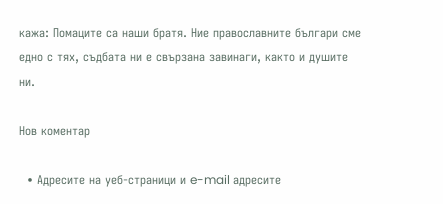кажа: Помаците са наши братя. Ние православните българи сме едно с тях, съдбата ни е свързана завинаги, както и душите ни.

Нов коментар

  • Адресите на уеб-страници и e-mail адресите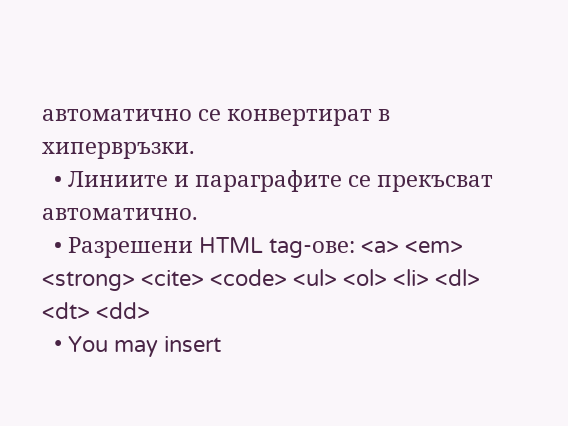автоматично се конвертират в хипервръзки.
  • Линиите и параграфите се прекъсват автоматично.
  • Разрешени HTML tag-ове: <a> <em> <strong> <cite> <code> <ul> <ol> <li> <dl> <dt> <dd>
  • You may insert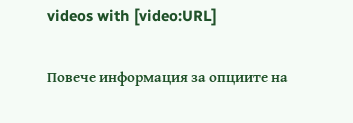videos with [video:URL]

Повече информация за опциите на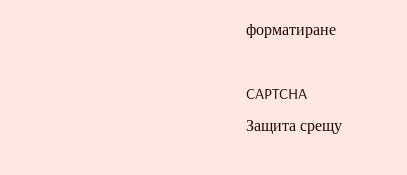форматиране

CAPTCHA
Защита срещу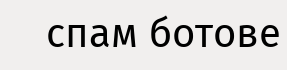спам ботове